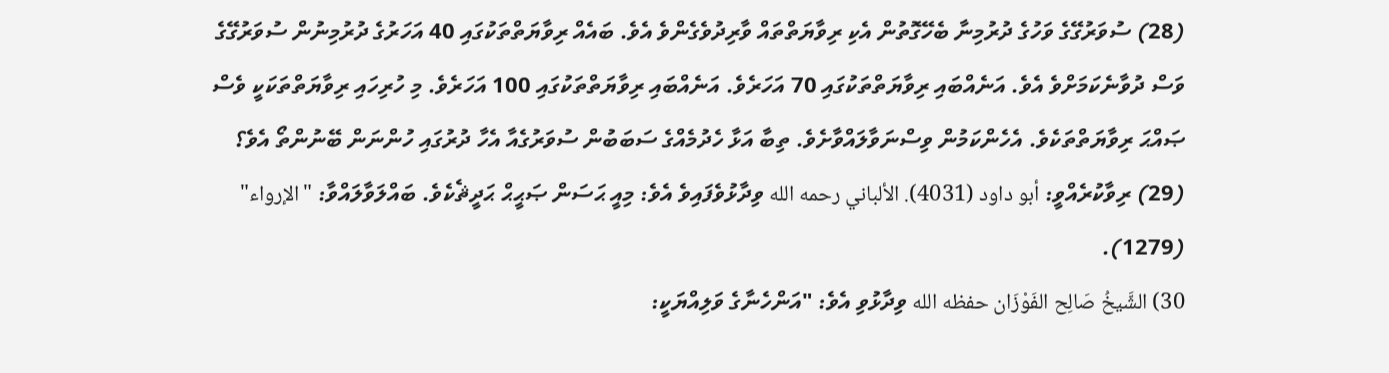(28) ސުވަރުގޭގެ ވަހުގެ ދުރުމިނާ ބެހޭގޮތުން އެކި ރިވާޔަތްތައް ވާރިދުވެގެންވެ އެވެ. ބައެއް ރިވާޔަތްތަކުގައި 40 އަހަރުގެ ދުރުމިނުން ސުވަރުގޭގެ ވަސް ދުވާނެކަމަށްވެ އެވެ. އަނެއްބައި ރިވާޔަތްތަކުގައި 70 އަހަރެވެ. އަނެއްބައި ރިވާޔަތްތަކުގައި 100 އަހަރެވެ. މި ހުރިހައި ރިވާޔަތްތަކަކީ ވެސް ޞައްޙަ ރިވާޔަތްތަކެވެ. އެހެންކަމުން ވިސްނަވާލައްވާށެވެ. ތިބާ އަޅާ ހެދުމެއްގެ ސަބަބުން ސުވަރުގެއާ އެހާ ދުރުގައި ހުންނަން ބޭނުންތޯ އެވެ؟
(29) ރިވާކުރެއްވީ: أبو داود (4031). الألباني رحمه الله ވިދާޅުވެފައިވެ އެވެ: މިއީ ޙަސަން ޞަޙީޙް ޙަދީޘެކެވެ. ބައްލަވާލައްވާ: "الإرواء" (1279).
30) الشَّيخُ صَالِح الفَوْزَان حفظه الله ވިދާޅުވި އެވެ: "އަންހެނާގެ ވަލިއްޔަކީ: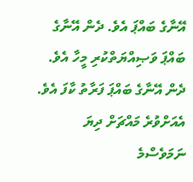އޭނާގެ ބައްޕަ އެވެ. ދެން އޭނާގެ ބައްޕަ ވަޞިއްޔަތްކުރި މީހާ އެވެ. ދެން އޭނާގެ ބައްޕަ ފަރާތު ކާފަ އެވެ. އެއަށްވުރެ މައްޗަށް ދިޔަ ނަމަވެސްމެ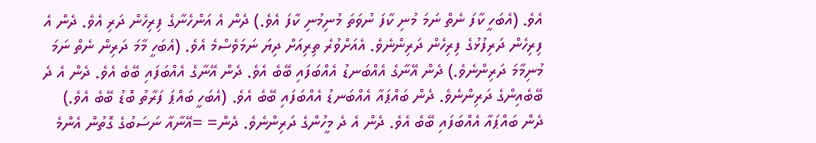އެވެ. (އެބަހީ ކާފަ ނެތް ނަމަ މުނި ކާފަ ނުވަތަ މުނިމުނި ކާފަ އެވެ.) ދެން އެ އަންހެނާގެ ފިރިހެން ދަރި އެވެ. ދެން އެ ފިރިހެން ދަރިފުޅުގެ ފިރިހެން ދަރިންނެވެ. އެއަށްވުރެ ތިރިއަށް ދިޔަ ނަމަވެސްމެ އެވެ. (އެބަހީ މާމަ ދަރިން ނެތް ނަމަ މުނިމާމަ ދަރިންނެވެ.) ދެން އޭނާގެ އެއްބަނޑު އެއްބަފައި ބޭބެ އެވެ. ދެން އޭނާގެ އެއްބަފައި ބޭބެ އެވެ. ދެން އެ ދެ ބޭބެއިންގެ ދަރިންނެވެ. ދެން ބައްޕައާ އެއްބަނޑު އެއްބަފައި ބޭބެ އެވެ. (އެބަހީ ބައްޕަ ފަރާތު ބޮޑު ބޭބެ އެވެ.) ދެން ބައްޕައާ އެއްބަފައި ބޭބެ އެވެ. ދެން އެ ދެ މީހުންގެ ދަރިންނެވެ. ދެން= =އޭނާއާ ނަސަބުގެ ގޮތުން އެންމެ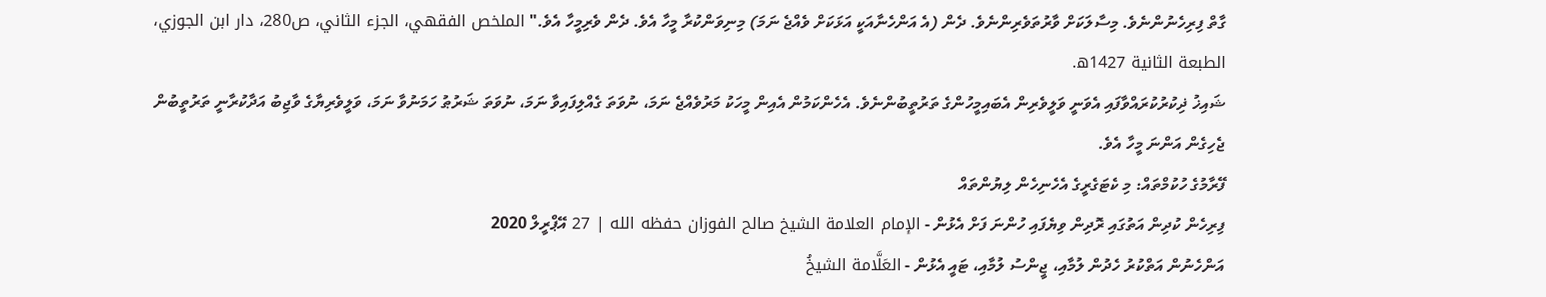ގާތް ފިރިހެނުންނެވެ. މިސާލަކަށް ވާރުތަވެރިންނެވެ. ދެން (އެ އަންހެނާއަކީ އަޅަކަށް ވެއްޖެ ނަމަ) މިނިވަންކުރާ މީހާ އެވެ. ދެން ވެރިމީހާ އެވެ." الملخص الفقهي، الجزء الثاني، ص280، دار ابن الجوزي، الطبعة الثانية 1427ه.
ޝައިޚު ޛިކުރުކުރައްވާފައި އެވަނީ ވަލީވެރިން އެބައިމީހުންގެ ތަރުތީބުންނެވެ. އެހެންކަމުން އެއިން މީހަކު މަރުވެއްޖެ ނަމަ، ނުވަތަ ގެއްލިފައިވާ ނަމަ، ނުވަތަ ޝަރުޠު ހަމަނުވާ ނަމަ، ވަލީވެރިޔާގެ ވާޖިބު އަދާކުރާނީ ތަރުތީބުން ޖެހިގެން އަންނަ މީހާ އެވެ.
ފޭރާމުގެ ހުކުމްތައް: މި ކެޓަގެރީގެ އެހެނިހެން ލިޔުންތައް
ފިރިހެން ކުދިން އަތުގައި ރޮދިން ވިޔެފައި ހުންނަ ފަށް އެޅުން - الإمام العلامة الشيخ صالح الفوزان حفظه الله | 27 އޭޕްރީލް 2020
އަންހެނުން އަތްކުރު ހެދުން ލުމާއި، ޖީންސު ލުމާއި، ޓައީ އެޅުން - العَلَّامة الشيخُ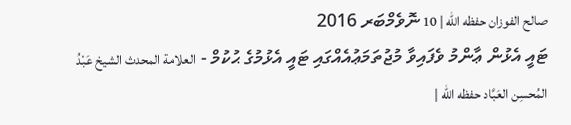صالح الفوزان حفظه الله | 10 ނޮވެމްބަރ 2016
ޓައީ އެޅުން ޢާންމު ވެފައިވާ މުޖުތަމަޢުއެއްގައި ޓައީ އެޅުމުގެ ޙުކުމް - العلامة المحدث الشيخ عَبْدُ المُحسِن العَبَّاد حفظه الله |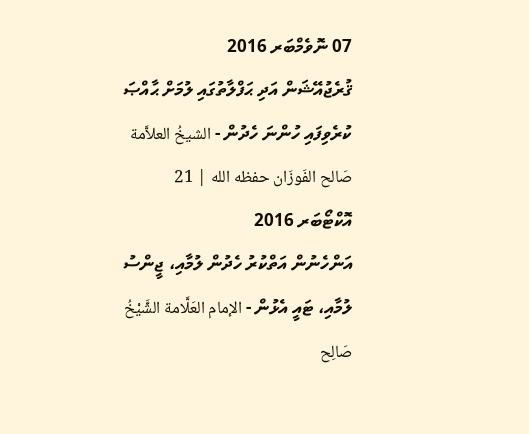07 ނޮވެމްބަރ 2016
ޤުރެޖުއޭޝަން އަދި ޙަފްލާތުގައި ލުމަށް ޙާއްޞަ ކުރެވިފައި ހުންނަ ހެދުން - الشيخُ العلاَّمة صَالح الفَوزَان حفظه الله | 21 އޮކްޓޯބަރ 2016
އަންހެނުން އަތްކުރު ހެދުން ލުމާއި، ޖީންސު ލުމާއި، ޓައީ އެޅުން - الإمام العَلَّامة الشَّيْخُ صَالِح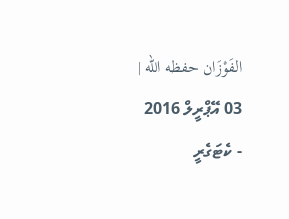الفَوْزَان حفظه الله | 03 އޭޕްރީލް 2016
- ކެޓަގެރީ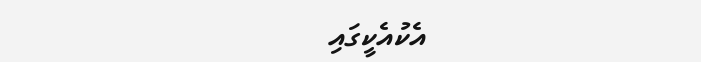އެކުއެކީގައި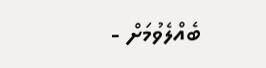ބެއްލެވުމަށް -